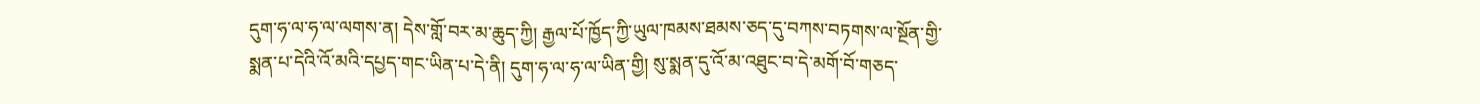དུག་ཧ་ལ་ཧ་ལ་ལགས་ན། དེས་གློ་བར་མ་ཆུད་ཀྱི། རྒྱལ་པོ་ཁྱོད་ཀྱི་ཡུལ་ཁམས་ཐམས་ཅད་དུ་བཀས་བཏགས་ལ་སྔོན་གྱི་སྨན་པ་དེའི་འོ་མའི་དཔྱད་གང་ཡིན་པ་དེ་ནི། དུག་ཧ་ལ་ཧ་ལ་ཡིན་གྱི། སུ་སྨན་དུ་འོ་མ་འཐུང་བ་དེ་མགོ་བོ་གཅད་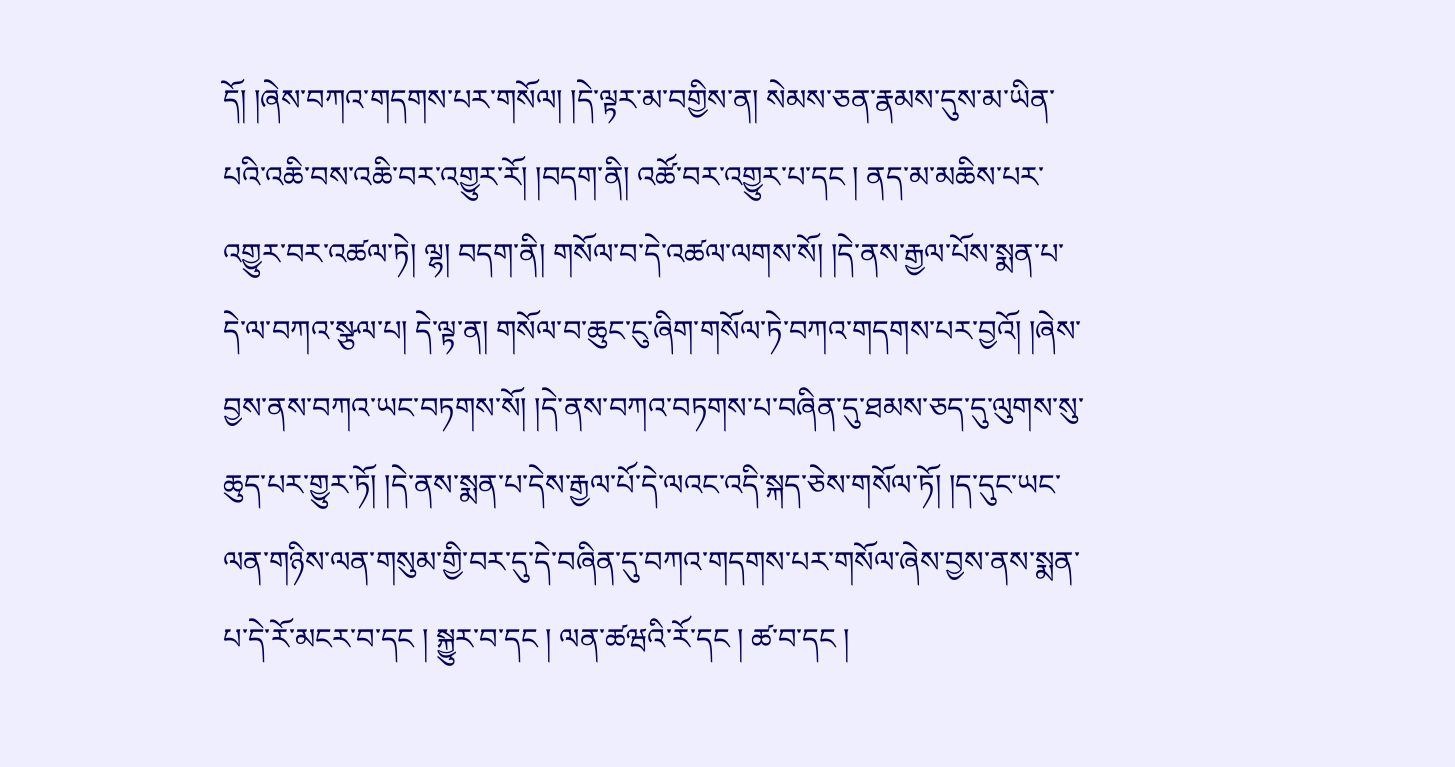དོ། །ཞེས་བཀའ་གདགས་པར་གསོལ། །དེ་ལྟར་མ་བགྱིས་ན། སེམས་ཅན་རྣམས་དུས་མ་ཡིན་པའི་འཆི་བས་འཆི་བར་འགྱུར་རོ། །བདག་ནི། འཚོ་བར་འགྱུར་པ་དང ། ནད་མ་མཆིས་པར་འགྱུར་བར་འཚལ་ཏེ། ལྷ། བདག་ནི། གསོལ་བ་དེ་འཚལ་ལགས་སོ། །དེ་ནས་རྒྱལ་པོས་སྨན་པ་དེ་ལ་བཀའ་སྩལ་པ། དེ་ལྟ་ན། གསོལ་བ་ཆུང་ངུ་ཞིག་གསོལ་ཏེ་བཀའ་གདགས་པར་བྱའོ། །ཞེས་བྱས་ནས་བཀའ་ཡང་བཏགས་སོ། །དེ་ནས་བཀའ་བཏགས་པ་བཞིན་དུ་ཐམས་ཅད་དུ་ལུགས་སུ་ཆུད་པར་གྱུར་ཏོ། །དེ་ནས་སྨན་པ་དེས་རྒྱལ་པོ་དེ་ལའང་འདི་སྐད་ཅེས་གསོལ་ཏོ། །ད་དུང་ཡང་ལན་གཉིས་ལན་གསུམ་གྱི་བར་དུ་དེ་བཞིན་དུ་བཀའ་གདགས་པར་གསོལ་ཞེས་བྱས་ནས་སྨན་པ་དེ་རོ་མངར་བ་དང ། སྐྱུར་བ་དང ། ལན་ཚཝའི་རོ་དང ། ཚ་བ་དང །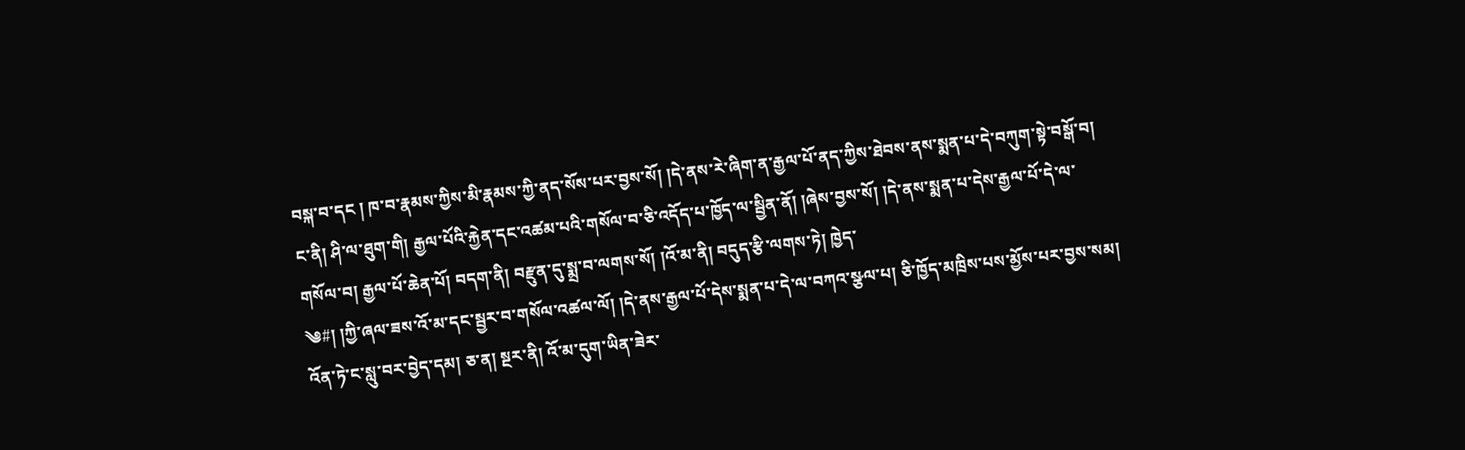བསྐ་བ་དང ། ཁ་བ་རྣམས་ཀྱིས་མི་རྣམས་ཀྱི་ནད་སོས་པར་བྱས་སོ། །དེ་ནས་རེ་ཞིག་ན་རྒྱལ་པོ་ནད་ཀྱིས་ཐེབས་ནས་སྨན་པ་དེ་བཀུག་སྟེ་བསྒོ་བ། ང་ནི། ཤི་ལ་ཐུག་གི། རྒྱལ་པོའི་རྐྱེན་དང་འཚམ་པའི་གསོལ་བ་ཅི་འདོད་པ་ཁྱོད་ལ་སྦྱིན་ནོ། །ཞེས་བྱས་སོ། །དེ་ནས་སྨན་པ་དེས་རྒྱལ་པོ་དེ་ལ་གསོལ་བ། རྒྱལ་པོ་ཆེན་པོ། བདག་ནི། བརྫུན་དུ་སྨྲ་བ་ལགས་སོ། །འོ་མ་ནི། བདུད་རྩི་ལགས་ཏེ། ཁྱེད་
༄#། །ཀྱི་ཞལ་ཟས་འོ་མ་དང་སྦྱར་བ་གསོལ་འཚལ་ལོ། །དེ་ནས་རྒྱལ་པོ་དེས་སྨན་པ་དེ་ལ་བཀའ་སྩལ་པ། ཅི་ཁྱོད་མཁྲིས་པས་མྱོས་པར་བྱས་སམ། འོན་ཏེ་ང་སླུ་བར་བྱེད་དམ། ཅ་ན། སྔར་ནི། འོ་མ་དུག་ཡིན་ཟེར་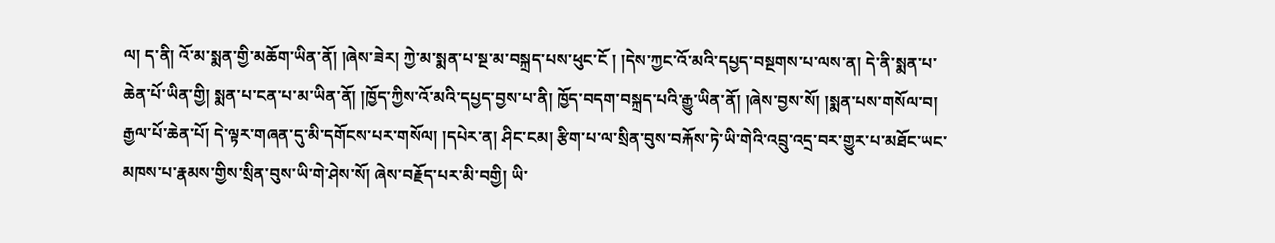ལ། ད་ནི། འོ་མ་སྨན་གྱི་མཆོག་ཡིན་ནོ། །ཞེས་ཟེར། ཀྱེ་མ་སྨན་པ་སྔ་མ་བསྐྲད་པས་ཕུང་ངོ ། །དེས་ཀྱང་འོ་མའི་དཔྱད་བསྔགས་པ་ལས་ན། དེ་ནི་སྨན་པ་ཆེན་པོ་ཡིན་གྱི། སྨན་པ་ངན་པ་མ་ཡིན་ནོ། །ཁྱོད་ཀྱིས་འོ་མའི་དཔྱད་བྱས་པ་ནི། ཁྱོད་བདག་བསྐྲད་པའི་རྒྱུ་ཡིན་ནོ། །ཞེས་བྱས་སོ། །སྨན་པས་གསོལ་བ། རྒྱལ་པོ་ཆེན་པོ། དེ་ལྟར་གཞན་དུ་མི་དགོངས་པར་གསོལ། །དཔེར་ན། ཤིང་ངམ། རྩིག་པ་ལ་སྲིན་བུས་བརྐོས་ཏེ་ཡི་གེའི་འབྲུ་འདྲ་བར་གྱུར་པ་མཐོང་ཡང་མཁས་པ་རྣམས་གྱིས་སྲིན་བུས་ཡི་གེ་ཤེས་སོ། ཞེས་བརྗོད་པར་མི་བགྱི། ཡི་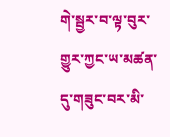གེ་སྦྱར་བ་ལྟ་བུར་གྱུར་ཀྱང་ཡ་མཚན་དུ་གཟུང་བར་མི་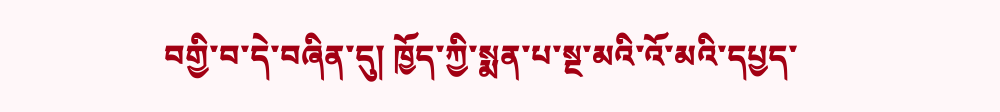བགྱི་བ་དེ་བཞིན་དུ། ཁྱོད་ཀྱི་སྨན་པ་སྔ་མའི་འོ་མའི་དཔྱད་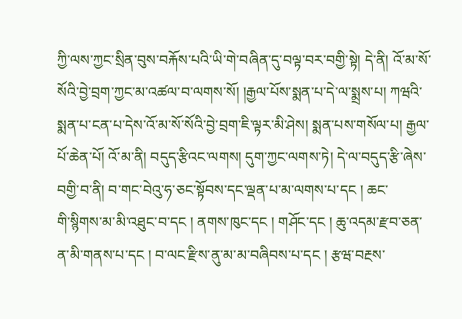ཀྱི་ལས་ཀྱང་སྲིན་བུས་བརྐོས་པའི་ཡི་གེ་བཞིན་དུ་བལྟ་བར་བགྱི་སྟེ། དེ་ནི། འོ་མ་སོ་སོའི་བྱེ་བྲག་ཀྱང་མ་འཚལ་བ་ལགས་སོ། །རྒྱལ་པོས་སྨན་པ་དེ་ལ་སྨྲས་པ། ཀཝའི་སྨན་པ་ངན་པ་དེས་འོ་མ་སོ་སོའི་བྱེ་བྲག་ཇི་ལྟར་མི་ཤེས། སྨན་པས་གསོལ་པ། རྒྱལ་པོ་ཆེན་པོ། འོ་མ་ནི། བདུད་རྩིའང་ལགས། དུག་ཀྱང་ལགས་ཏེ། དེ་ལ་བདུད་རྩི་ཞེས་བགྱི་བ་ནི། བ་གང་བེའུ་ཧ་ཅང་སྟོབས་དང་ལྡན་པ་མ་ལགས་པ་དང ། ཆང་
གི་སྙིགས་མ་མི་འཐུང་བ་དང ། ནགས་ཁུང་དང ། གཤོང་དང ། ཆུ་འདམ་རྫབ་ཅན་ན་མི་གནས་པ་དང ། བ་ལང་རྫིས་ནུ་མ་མ་བཞིབས་པ་དང ། རྩཝ་བརྔས་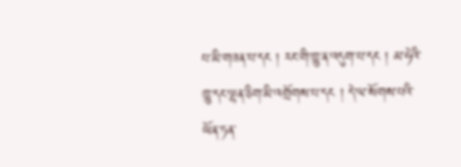པ་མི་གཟན་པ་དང ། རང་གི་ཁྱུ་ན་འདུག་པ་དང ། མ་ཧེའི་ཁྱུ་དང་ལྷན་ཅིག་མི་འགྲོགས་པ་དང ། དེ་ལ་སོགས་པའི་ཡོན་ཏན་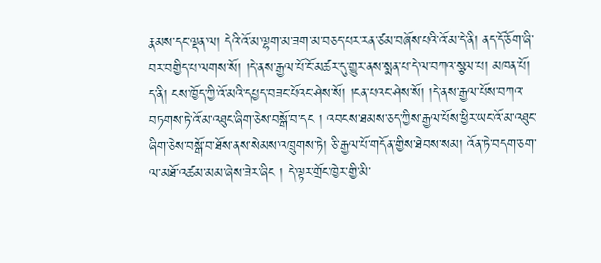རྣམས་དང་ལྡན་ལ། དེའི་འོ་མ་ལྷག་མ་ཟག་མ་བཅད་པར་རན་ཙམ་བཞོས་པའི་འོ་མ་དེ་ནི། ནད་དོ་ཅོག་ཞི་བར་བགྱིད་པ་ལགས་སོ། །དེ་ནས་རྒྱལ་པོ་ངོ་མཚར་དུ་གྱུར་ནས་སྨན་པ་དེ་ལ་བཀའ་སྩལ་པ། མཁན་པོ། ད་ནི། ངས་ཁྱོད་ཀྱི་འོ་མའི་དཔྱད་བཟང་པོའང་ཤེས་སོ། །ངན་པའང་ཤེས་སོ། །དེ་ནས་རྒྱལ་པོས་བཀའ་བཏགས་ཏེ་འོ་མ་འཐུང་ཞིག་ཅེས་བསྒོ་བ་དང ། འབངས་ཐམས་ཅད་ཀྱིས་རྒྱལ་པོས་ཕྱིར་ཡང་འོ་མ་འཐུང་ཞིག་ཅེས་བསྒོ་བ་ཐོས་ནས་སེམས་འཁྲུགས་ཏེ། ཅི་རྒྱལ་པོ་གདོན་གྱིས་ཐེབས་སམ། འོན་ཏེ་བདག་ཅག་ལ་མཐོ་འཚམ་མམ་ཞེས་ཟེར་ཞིང ། དེ་ལྟར་གྲོང་ཁྱེར་གྱི་མི་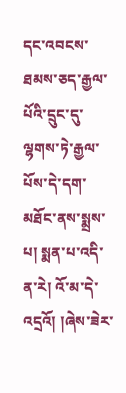དང་འབངས་ཐམས་ཅད་རྒྱལ་པོའི་དྲུང་དུ་ལྷགས་ཏེ་རྒྱལ་པོས་དེ་དག་མཐོང་ནས་སྨྲས་པ། སྨན་པ་འདི་ན་རེ། འོ་མ་དེ་འདྲའོ། །ཞེས་ཟེར་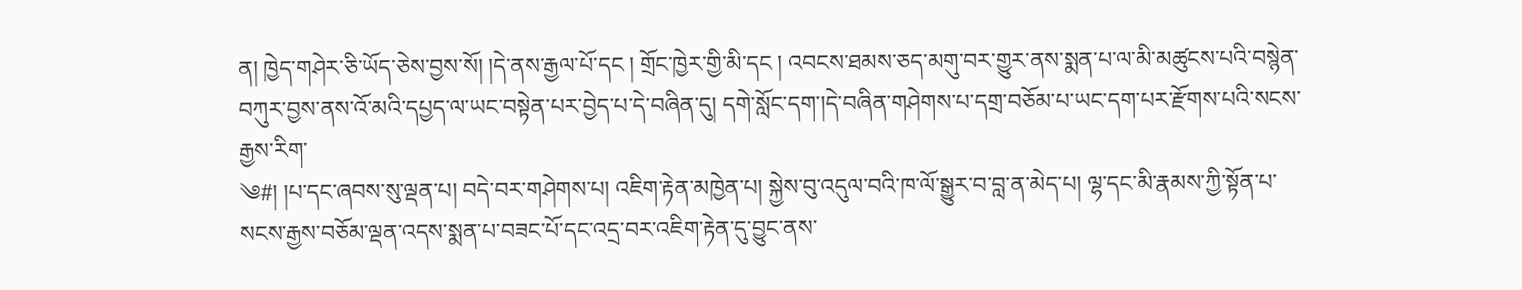ན། ཁྱེད་གཤེར་ཅི་ཡོད་ཅེས་བྱས་སོ། །དེ་ནས་རྒྱལ་པོ་དང ། གྲོང་ཁྱེར་གྱི་མི་དང ། འབངས་ཐམས་ཅད་མགུ་བར་གྱུར་ནས་སྨན་པ་ལ་མི་མཚུངས་པའི་བསྙེན་བཀུར་བྱས་ནས་འོ་མའི་དཔྱད་ལ་ཡང་བསྟེན་པར་བྱེད་པ་དེ་བཞིན་དུ། དགེ་སློང་དག་།དེ་བཞིན་གཤེགས་པ་དགྲ་བཅོམ་པ་ཡང་དག་པར་རྫོགས་པའི་སངས་རྒྱས་རིག་
༄#། །པ་དང་ཞབས་སུ་ལྡན་པ། བདེ་བར་གཤེགས་པ། འཇིག་རྟེན་མཁྱེན་པ། སྐྱེས་བུ་འདུལ་བའི་ཁ་ལོ་སྒྱུར་བ་བླ་ན་མེད་པ། ལྷ་དང་མི་རྣམས་ཀྱི་སྟོན་པ་སངས་རྒྱས་བཅོམ་ལྡན་འདས་སྨན་པ་བཟང་པོ་དང་འདྲ་བར་འཇིག་རྟེན་དུ་བྱུང་ནས་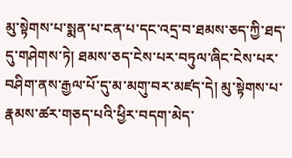མུ་སྟེགས་པ་སྨན་པ་ངན་པ་དང་འདྲ་བ་ཐམས་ཅད་ཀྱི་ཐད་དུ་གཤེགས་ཏེ། ཐམས་ཅད་ངེས་པར་བཏུལ་ཞིང་ངེས་པར་བཤིག་ནས་རྒྱལ་པོ་དུ་མ་མགུ་བར་མཛད་དེ། མུ་སྟེགས་པ་རྣམས་ཚར་གཅད་པའི་ཕྱིར་བདག་མེད་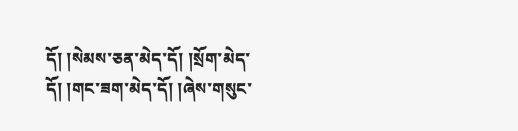དོ། །སེམས་ཅན་མེད་དོ། །སྲོག་མེད་དོ། །གང་ཟག་མེད་དོ། །ཞེས་གསུང་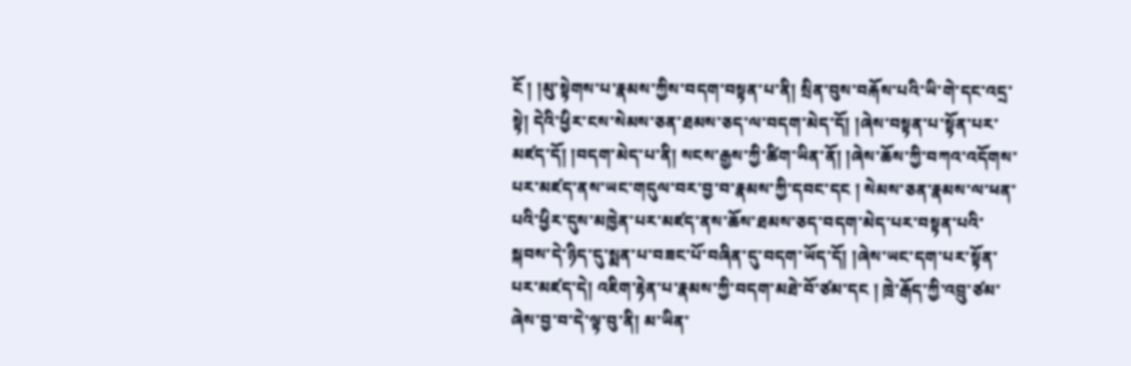ངོ ། །མུ་སྟེགས་པ་རྣམས་ཀྱིས་བདག་བསྟན་པ་ནི། སྲིན་བུས་བརྐོས་པའི་ཡི་གེ་དང་འདྲ་སྟེ། དེའི་ཕྱིར་ངས་སེམས་ཅན་ཐམས་ཅད་ལ་བདག་མེད་དོ། །ཞེས་བསྟན་པ་སྟོན་པར་མཛད་དོ། །བདག་མེད་པ་ནི། སངས་རྒྱས་ཀྱི་ཚིག་ཡིན་ནོ། །ཞེས་ཆོས་ཀྱི་བཀའ་འདོགས་པར་མཛད་ནས་ཡང་གདུལ་བར་བྱ་བ་རྣམས་ཀྱི་དབང་དང ། སེམས་ཅན་རྣམས་ལ་ཕན་པའི་ཕྱིར་དུས་མཁྱེན་པར་མཛད་ནས་ཆོས་ཐམས་ཅད་བདག་མེད་པར་བསྟན་པའི་སྐབས་དེ་ཉིད་དུ་སྨན་པ་བཟང་པོ་བཞིན་དུ་བདག་ཡོད་དོ། །ཞེས་ཡང་དག་པར་སྟོན་པར་མཛད་དེ། འཇིག་རྟེན་པ་རྣམས་ཀྱི་བདག་མཐེ་བོ་ཙམ་དང ། ཁྲེ་རྒོད་ཀྱི་འབྲུ་ཙམ་ཞེས་བྱ་བ་དེ་ལྟ་བུ་ནི། མ་ཡིན་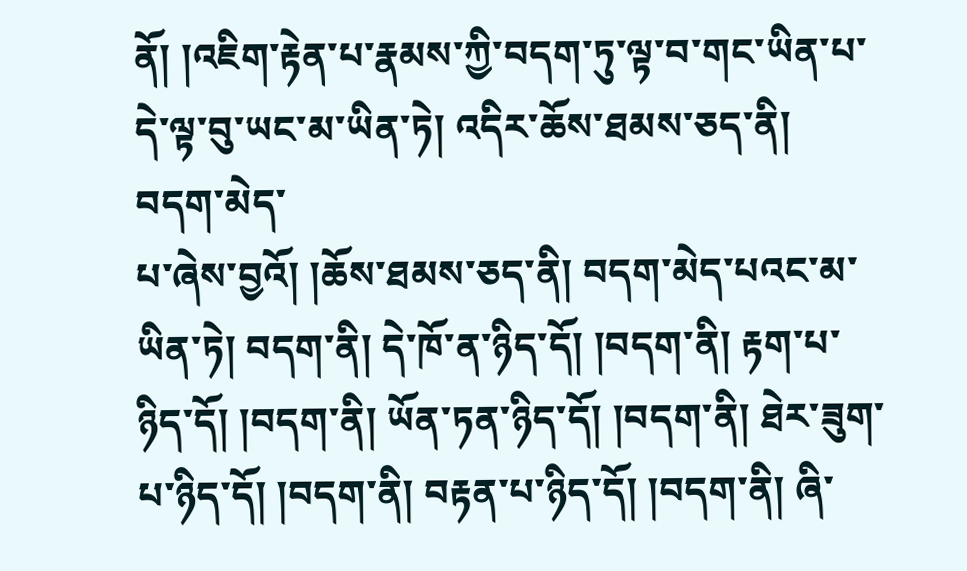ནོ། །འཇིག་རྟེན་པ་རྣམས་ཀྱི་བདག་ཏུ་ལྟ་བ་གང་ཡིན་པ་དེ་ལྟ་བུ་ཡང་མ་ཡིན་ཏེ། འདིར་ཆོས་ཐམས་ཅད་ནི། བདག་མེད་
པ་ཞེས་བྱའོ། །ཆོས་ཐམས་ཅད་ནི། བདག་མེད་པའང་མ་ཡིན་ཏེ། བདག་ནི། དེ་ཁོ་ན་ཉིད་དོ། །བདག་ནི། རྟག་པ་ཉིད་དོ། །བདག་ནི། ཡོན་ཏན་ཉིད་དོ། །བདག་ནི། ཐེར་ཟུག་པ་ཉིད་དོ། །བདག་ནི། བརྟན་པ་ཉིད་དོ། །བདག་ནི། ཞི་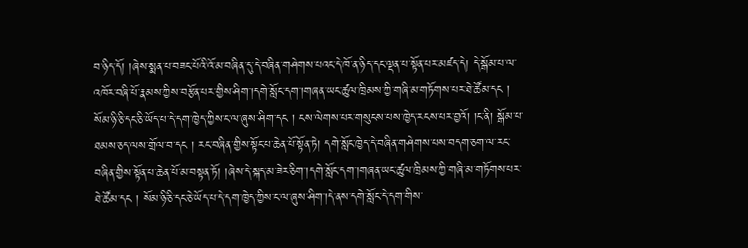བ་ཉིད་དོ། །ཞེས་སྨན་པ་བཟང་པོའི་འོ་མ་བཞིན་དུ་དེ་བཞིན་གཤེགས་པའང་དེ་ཁོ་ན་ཉིད་དང་ལྡན་པ་སྟོན་པར་མཛད་དེ། དེ་སྒོམ་པ་ལ་འཁོར་བཞི་པོ་རྣམས་ཀྱིས་བརྩོན་པར་གྱིས་ཤིག་།དགེ་སློང་དག་།གཞན་ཡང་ཚུལ་ཁྲིམས་ཀྱི་གཞི་མ་གཏོགས་པར་ཐེ་ཚོམ་དང ། སོམ་ཉི་ཅི་དང་ཅི་ཡོད་པ་དེ་དག་ཁྱེད་ཀྱིས་ང་ལ་ཞུས་ཤིག་དང ། ངས་ལེགས་པར་གསུངས་པས་ཁྱེད་རངས་པར་བྱའོ། །ང་ནི། སྒོམ་པ་ཐམས་ཅད་ལས་གྲོལ་བ་དང ། རང་བཞིན་གྱིས་སྟོང་པ་ཆེན་པོ་སྟོན་ཏེ། དགེ་སློང་ཁྱེད་དེ་བཞིན་གཤེགས་པས་བདག་ཅག་ལ་རང་བཞིན་གྱིས་སྟོན་པ་ཆེན་པོ་མ་བསྟན་ཏོ། །ཞེས་དེ་སྐད་མ་ཟེར་ཅིག་།དགེ་སློང་དག་།གཞན་ཡང་ཚུལ་ཁྲིམས་ཀྱི་གཞི་མ་གཏོགས་པར་ཐེ་ཚོམ་དང ། སོམ་ཉི་ཅི་དང་ཅེ་ཡོད་པ་དེ་དག་ཁྱེད་ཀྱིས་ང་ལ་ཞུས་ཤིག་།དེ་ནས་དགེ་སློང་དེ་དག་གིས་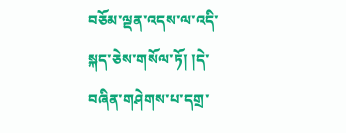བཅོམ་ལྡན་འདས་ལ་འདི་སྐད་ཅེས་གསོལ་ཏོ། །དེ་བཞིན་གཤེགས་པ་དགྲ་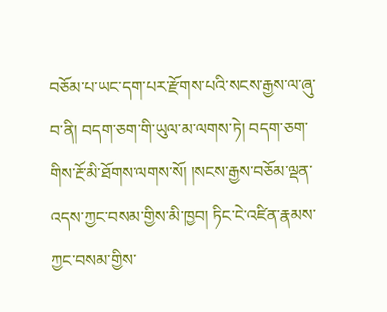བཅོམ་པ་ཡང་དག་པར་རྫོགས་པའི་སངས་རྒྱས་ལ་ཞུ་བ་ནི། བདག་ཅག་གི་ཡུལ་མ་ལགས་ཏེ། བདག་ཅག་གིས་རྔོ་མི་ཐོགས་ལགས་སོ། །སངས་རྒྱས་བཅོམ་ལྡན་འདས་ཀྱང་བསམ་གྱིས་མི་ཁྱབ། ཏིང་ངེ་འཛིན་རྣམས་ཀྱང་བསམ་གྱིས་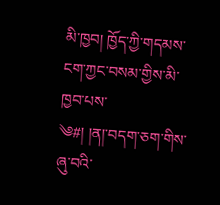མི་ཁྱབ། ཁྱོད་ཀྱི་གདམས་ངག་ཀྱང་བསམ་གྱིས་མི་ཁྱབ་པས་
༄#། །ན།་བདག་ཅག་གིས་ཞུ་བའི་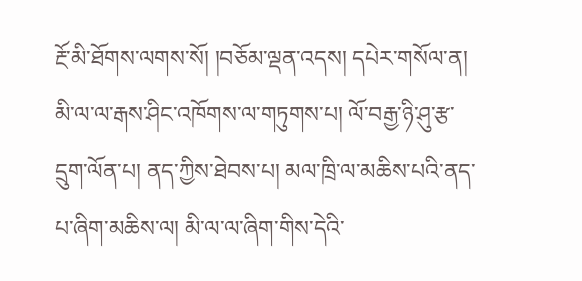རྔོ་མི་ཐོགས་ལགས་སོ། །བཅོམ་ལྡན་འདས། དཔེར་གསོལ་ན། མི་ལ་ལ་རྒས་ཤིང་འཁོགས་ལ་གཏུགས་པ། ལོ་བརྒྱ་ཉི་ཤུ་རྩ་དྲུག་ལོན་པ། ནད་ཀྱིས་ཐེབས་པ། མལ་ཁྲི་ལ་མཆིས་པའི་ནད་པ་ཞིག་མཆིས་ལ། མི་ལ་ལ་ཞིག་གིས་དེའི་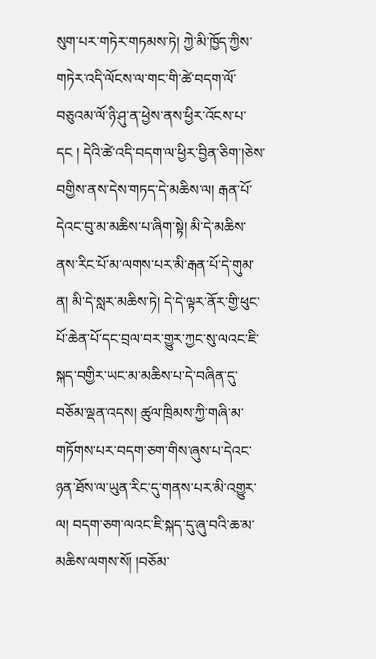སུག་པར་གཏེར་གཏམས་ཏེ། ཀྱེ་མི་ཁྱོད་ཀྱིས་གཏེར་འདི་ལོངས་ལ་གང་གི་ཚེ་བདག་ལོ་བཅུའམ་ལོ་ཉི་ཤུ་ན་ཕྱེས་ནས་ཕྱིར་འོངས་པ་དང ། དེའི་ཚེ་འདི་བདག་ལ་ཕྱིར་བྱིན་ཅིག་།ཅེས་བགྱིས་ནས་དེས་གཏད་དེ་མཆིས་ལ། རྒན་པོ་དེའང་བུ་མ་མཆིས་པ་ཞིག་སྟེ། མི་དེ་མཆིས་ནས་རིང་པོ་མ་ལགས་པར་མི་རྒན་པོ་དེ་གུམ་ན། མི་དེ་སླར་མཆིས་ཏེ། དེ་དེ་ལྟར་ནོར་གྱི་ཕུང་པོ་ཆེན་པོ་དང་བྲལ་བར་གྱུར་ཀྱང་སུ་ལའང་ཇི་སྐད་བགྱིར་ཡང་མ་མཆིས་པ་དེ་བཞིན་དུ་བཅོམ་ལྡན་འདས། ཚུལ་ཁྲིམས་ཀྱི་གཞི་མ་གཏོགས་པར་བདག་ཅག་གིས་ཞུས་པ་དེའང་ཉན་ཐོས་ལ་ཡུན་རིང་དུ་གནས་པར་མི་འགྱུར་ལ། བདག་ཅག་ལའང་ཇི་སྐད་དུ་ཞུ་བའི་ཆ་མ་མཆིས་ལགས་སོ། །བཅོམ་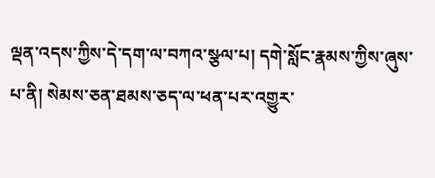ལྡན་འདས་ཀྱིས་དེ་དག་ལ་བཀའ་སྩལ་པ། དགེ་སློང་རྣམས་ཀྱིས་ཞུས་པ་ནི། སེམས་ཅན་ཐམས་ཅད་ལ་ཕན་པར་འགྱུར་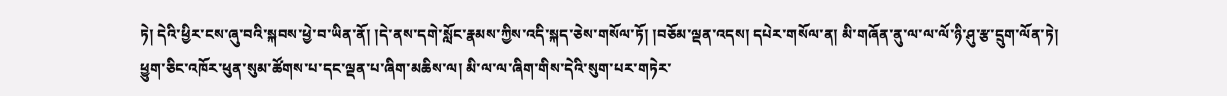ཏེ། དེའི་ཕྱིར་ངས་ཞུ་བའི་སྐབས་ཕྱེ་བ་ཡིན་ནོ། །དེ་ནས་དགེ་སློང་རྣམས་ཀྱིས་འདི་སྐད་ཅེས་གསོལ་ཏོ། །བཅོམ་ལྡན་འདས། དཔེར་གསོལ་ན། མི་གཞོན་ནུ་ལ་ལ་ལོ་ཉི་ཤུ་རྩ་དྲུག་ལོན་ཏེ།
ཕྱུག་ཅིང་འཁོར་ཕུན་སུམ་ཚོགས་པ་དང་ལྡན་པ་ཞིག་མཆིས་ལ། མི་ལ་ལ་ཞིག་གིས་དེའི་སུག་པར་གཏེར་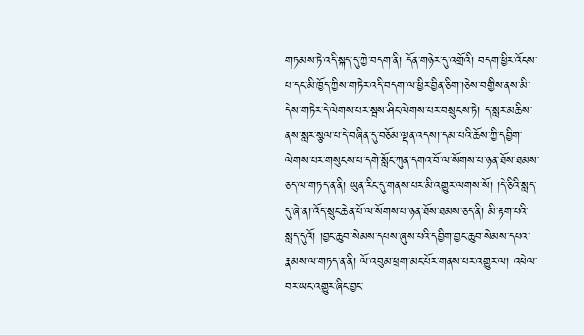གཏམས་ཏེ་འདི་སྐད་དུ་ཀྱེ་བདག་ནི། དོན་གཉེར་དུ་འགྲོའི། བདག་ཕྱིར་འོངས་པ་དང་མི་ཁྱོད་ཀྱིས་གཏེར་འདི་བདག་ལ་ཕྱིར་བྱིན་ཅིག་།ཅེས་བགྱིས་ནས་མི་དེས་གཏེར་དེ་ལེགས་པར་སྦས་ཤིང་ལེགས་པར་བསྲུངས་ཏེ། ད་སླར་མཆིས་ནས་སླར་སྩལ་པ་དེ་བཞིན་དུ་བཅོམ་ལྡན་འདས།་དམ་པའི་ཆོས་ཀྱི་དབྱིག་ལེགས་པར་གསུངས་པ་དགེ་སློང་ཀུན་དགའ་བོ་ལ་སོགས་པ་ཉན་ཐོས་ཐམས་ཅད་ལ་གཏད་ན་ནི། ཡུན་རིང་དུ་གནས་པར་མི་འགྱུར་ལགས་སོ། །དེ་ཅིའི་སླད་དུ་ཞེ་ན།་འོད་སྲུང་ཆེན་པོ་ལ་སོགས་པ་ཉན་ཐོས་ཐམས་ཅད་ནི། མི་རྟག་པའི་སླད་དུའོ། །བྱང་ཆུབ་སེམས་དཔས་ཞུས་པའི་དབྱིག་བྱང་ཆུབ་སེམས་དཔའ་རྣམས་ལ་གཏད་ན་ནི། ལོ་འབུམ་ཕྲག་མང་པོར་གནས་པར་འགྱུར་ལ། འཕེལ་བར་ཡང་འགྱུར་ཞིང་བྱང་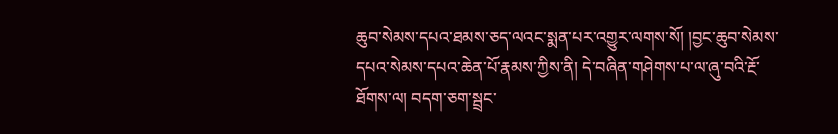ཆུབ་སེམས་དཔའ་ཐམས་ཅད་ལའང་སྨན་པར་འགྱུར་ལགས་སོ། །བྱང་ཆུབ་སེམས་དཔའ་སེམས་དཔའ་ཆེན་པོ་རྣམས་ཀྱིས་ནི། དེ་བཞིན་གཤེགས་པ་ལ་ཞུ་བའི་རྔོ་ཐོགས་ལ། བདག་ཅག་སྦྲང་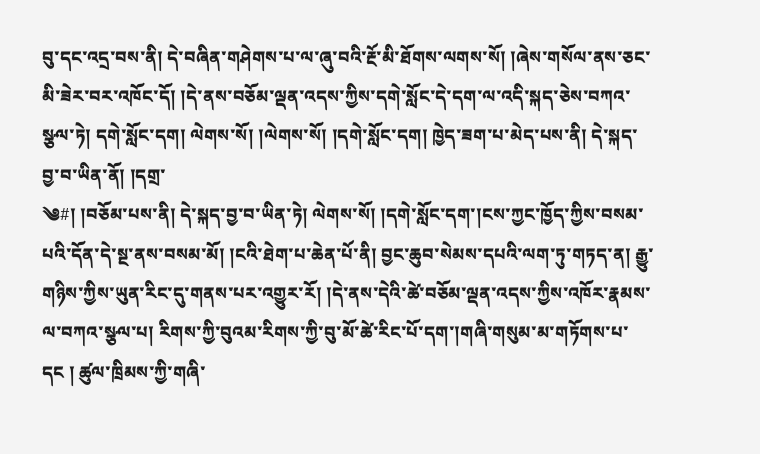བུ་དང་འདྲ་བས་ནི། དེ་བཞིན་གཤེགས་པ་ལ་ཞུ་བའི་རྔོ་མི་ཐོགས་ལགས་སོ། །ཞེས་གསོལ་ནས་ཅང་མི་ཟེར་བར་འཁོང་དོ། །དེ་ནས་བཅོམ་ལྡན་འདས་ཀྱིས་དགེ་སློང་དེ་དག་ལ་འདི་སྐད་ཅེས་བཀའ་སྩལ་ཏེ། དགེ་སློང་དག། ལེགས་སོ། །ལེགས་སོ། །དགེ་སློང་དག། ཁྱེད་ཟག་པ་མེད་པས་ནི། དེ་སྐད་བྱ་བ་ཡིན་ནོ། །དགྲ་
༄#། །བཅོམ་པས་ནི། དེ་སྐད་བྱ་བ་ཡིན་ཏེ། ལེགས་སོ། །དགེ་སློང་དག་།ངས་ཀྱང་ཁྱོད་ཀྱིས་བསམ་པའི་དོན་དེ་སྔ་ནས་བསམ་མོ། །ངའི་ཐེག་པ་ཆེན་པོ་ནི། བྱང་ཆུབ་སེམས་དཔའི་ལག་ཏུ་གཏད་ན། རྒྱུ་གཉིས་ཀྱིས་ཡུན་རིང་དུ་གནས་པར་འགྱུར་རོ། །དེ་ནས་དེའི་ཚེ་བཅོམ་ལྡན་འདས་ཀྱིས་འཁོར་རྣམས་ལ་བཀའ་སྩལ་པ། རིགས་ཀྱི་བུའམ་རིགས་ཀྱི་བུ་མོ་ཚེ་རིང་པོ་དག་།གཞི་གསུམ་མ་གཏོགས་པ་དང ། ཚུལ་ཁྲིམས་ཀྱི་གཞི་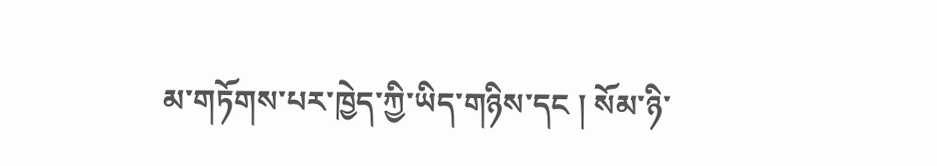མ་གཏོགས་པར་ཁྱེད་ཀྱི་ཡིད་གཉིས་དང ། སོམ་ཉི་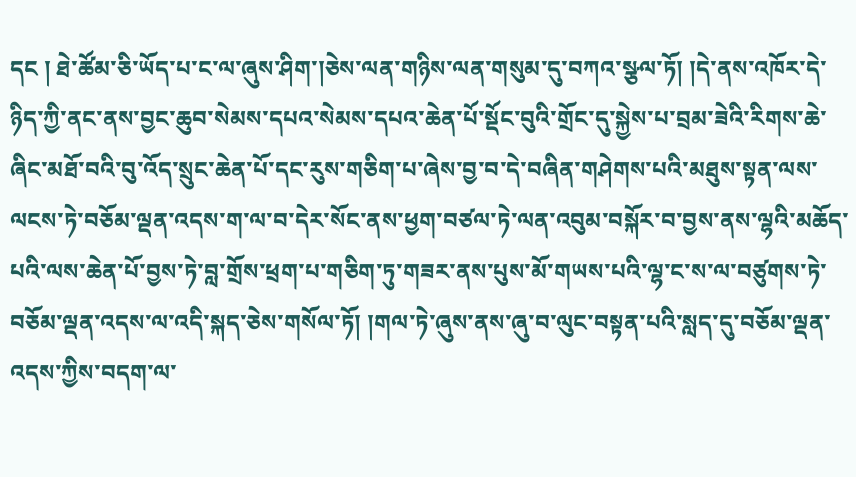དང ། ཐེ་ཚོམ་ཅི་ཡོད་པ་ང་ལ་ཞུས་ཤིག་།ཅེས་ལན་གཉིས་ལན་གསུམ་དུ་བཀའ་སྩལ་ཏོ། །དེ་ནས་འཁོར་དེ་ཉིད་ཀྱི་ནང་ནས་བྱང་ཆུབ་སེམས་དཔའ་སེམས་དཔའ་ཆེན་པོ་སྡོང་བུའི་གྲོང་དུ་སྐྱེས་པ་བྲམ་ཟེའི་རིགས་ཆེ་ཞིང་མཐོ་བའི་བུ་འོད་སྲུང་ཆེན་པོ་དང་རུས་གཅིག་པ་ཞེས་བྱ་བ་དེ་བཞིན་གཤེགས་པའི་མཐུས་སྟན་ལས་ལངས་ཏེ་བཅོམ་ལྡན་འདས་ག་ལ་བ་དེར་སོང་ནས་ཕྱག་བཙལ་ཏེ་ལན་འབུམ་བསྐོར་བ་བྱས་ནས་ལྷའི་མཆོད་པའི་ལས་ཆེན་པོ་བྱས་ཏེ་བླ་གྲོས་ཕྲག་པ་གཅིག་ཏུ་གཟར་ནས་པུས་མོ་གཡས་པའི་ལྷ་ང་ས་ལ་བཙུགས་ཏེ་བཅོམ་ལྡན་འདས་ལ་འདི་སྐད་ཅེས་གསོལ་ཏོ། །གལ་ཏེ་ཞུས་ནས་ཞུ་བ་ལུང་བསྟན་པའི་སླད་དུ་བཅོམ་ལྡན་འདས་ཀྱིས་བདག་ལ་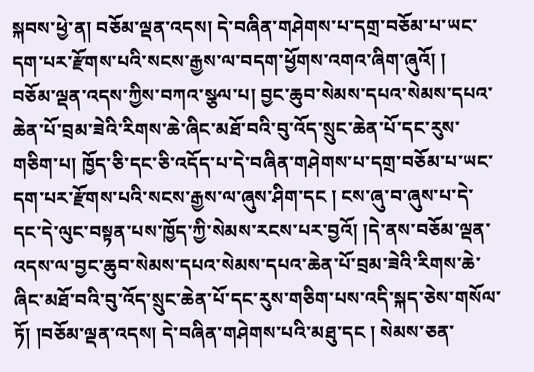སྐབས་ཕྱེ་ན། བཅོམ་ལྡན་འདས། དེ་བཞིན་གཤེགས་པ་དགྲ་བཅོམ་པ་ཡང་དག་པར་རྫོགས་པའི་སངས་རྒྱས་ལ་བདག་ཕྱོགས་འགའ་ཞིག་ཞུའོ། །
བཅོམ་ལྡན་འདས་ཀྱིས་བཀའ་སྩལ་པ། བྱང་ཆུབ་སེམས་དཔའ་སེམས་དཔའ་ཆེན་པོ་བྲམ་ཟེའི་རིགས་ཆེ་ཞིང་མཐོ་བའི་བུ་འོད་སྲུང་ཆེན་པོ་དང་རུས་གཅིག་པ། ཁྱོད་ཅི་དང་ཅི་འདོད་པ་དེ་བཞིན་གཤེགས་པ་དགྲ་བཅོམ་པ་ཡང་དག་པར་རྫོགས་པའི་སངས་རྒྱས་ལ་ཞུས་ཤིག་དང ། ངས་ཞུ་བ་ཞུས་པ་དེ་དང་དེ་ལུང་བསྟན་པས་ཁྱོད་ཀྱི་སེམས་རངས་པར་བྱའོ། །དེ་ནས་བཅོམ་ལྡན་འདས་ལ་བྱང་ཆུབ་སེམས་དཔའ་སེམས་དཔའ་ཆེན་པོ་བྲམ་ཟེའི་རིགས་ཆེ་ཞིང་མཐོ་བའི་བུ་འོད་སྲུང་ཆེན་པོ་དང་རུས་གཅིག་པས་འདི་སྐད་ཅེས་གསོལ་ཏོ། །བཅོམ་ལྡན་འདས། དེ་བཞིན་གཤེགས་པའི་མཐུ་དང ། སེམས་ཅན་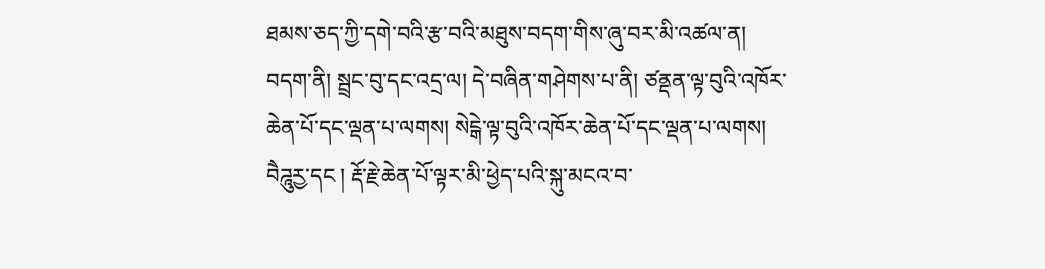ཐམས་ཅད་ཀྱི་དགེ་བའི་རྩ་བའི་མཐུས་བདག་གིས་ཞུ་བར་མི་འཚལ་ན། བདག་ནི། སྦྲང་བུ་དང་འདྲ་ལ། དེ་བཞིན་གཤེགས་པ་ནི། ཙནྡན་ལྟ་བུའི་འཁོར་ཆེན་པོ་དང་ལྡན་པ་ལགས། སེངྒེ་ལྟ་བུའི་འཁོར་ཆེན་པོ་དང་ལྡན་པ་ལགས། བཻཌཱུརྱ་དང ། རྡོ་རྗེ་ཆེན་པོ་ལྟར་མི་ཕྱེད་པའི་སྐུ་མངའ་བ་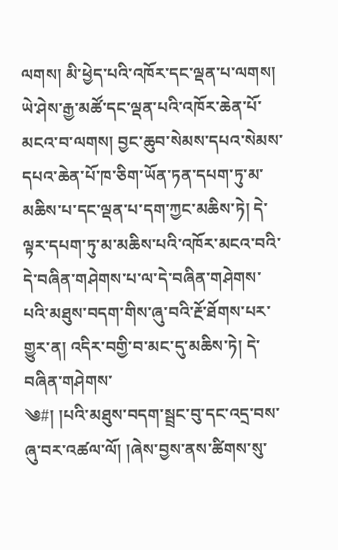ལགས། མི་ཕྱེད་པའི་འཁོར་དང་ལྡན་པ་ལགས། ཡེ་ཤེས་རྒྱ་མཚོ་དང་ལྡན་པའི་འཁོར་ཆེན་པོ་མངའ་བ་ལགས། བྱང་ཆུབ་སེམས་དཔའ་སེམས་དཔའ་ཆེན་པོ་ཁ་ཅིག་ཡོན་ཏན་དཔག་ཏུ་མ་མཆིས་པ་དང་ལྡན་པ་དག་ཀྱང་མཆིས་ཏེ། དེ་ལྟར་དཔག་ཏུ་མ་མཆིས་པའི་འཁོར་མངའ་བའི་དེ་བཞིན་གཤེགས་པ་ལ་དེ་བཞིན་གཤེགས་པའི་མཐུས་བདག་གིས་ཞུ་བའི་རྔོ་ཐོགས་པར་གྱུར་ན། འདིར་བགྱི་བ་མང་དུ་མཆིས་ཏེ། དེ་བཞིན་གཤེགས་
༄#། །པའི་མཐུས་བདག་སྦྲང་བུ་དང་འདྲ་བས་ཞུ་བར་འཚལ་ལོ། །ཞེས་བྱས་ནས་ཚིགས་སུ་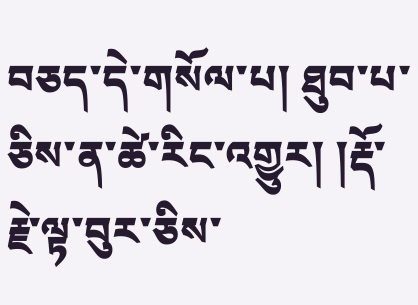བཅད་དེ་གསོལ་པ། ཐུབ་པ་ཅིས་ན་ཚེ་རིང་འགྱུར། །རྡོ་རྗེ་ལྟ་བུར་ཅིས་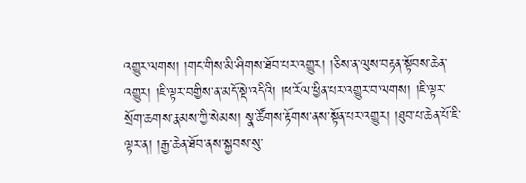འགྱུར་ལགས། །གང་གིས་མི་ཤིགས་ཐོབ་པར་འགྱུར། །ཅིས་ན་ལུས་བརྟན་སྟོབས་ཆེན་འགྱུར། །ཇི་ལྟར་བགྱིས་ན་མདོ་སྡེ་འདིའི། །ཕ་རོལ་ཕྱིན་པར་འགྱུར་བ་ལགས། །ཇི་ལྟར་སྲོག་ཆགས་རྣམས་ཀྱི་སེམས། སྣ་ཚོགས་རྟོགས་ནས་སྟོན་པར་འགྱུར། །ཐུབ་པ་ཆེན་པོ་ཇི་ལྟར་ན། །རྒྱ་ཆེན་ཐོབ་ནས་སྐྱབས་སུ་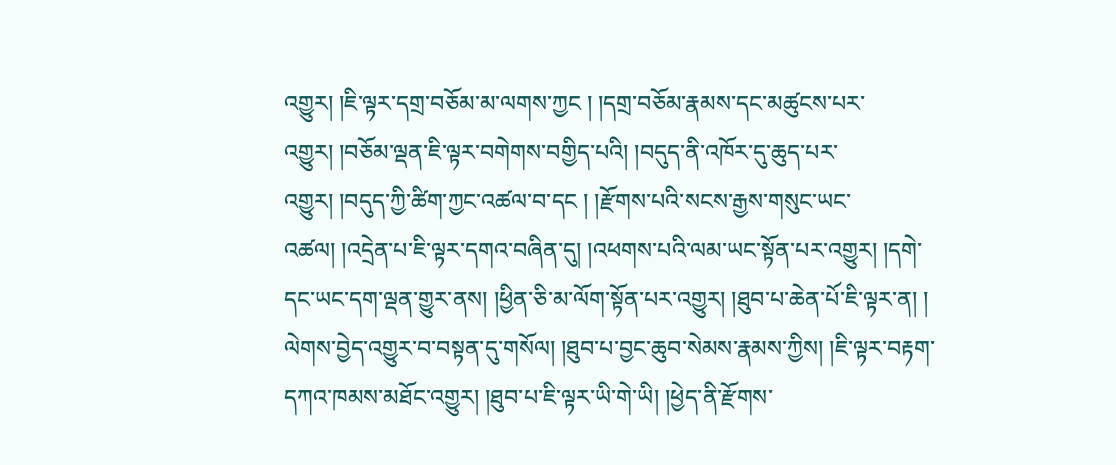འགྱུར། །ཇི་ལྟར་དགྲ་བཅོམ་མ་ལགས་ཀྱང ། །དགྲ་བཅོམ་རྣམས་དང་མཚུངས་པར་འགྱུར། །བཅོམ་ལྡན་ཇི་ལྟར་བགེགས་བགྱིད་པའི། །བདུད་ནི་འཁོར་དུ་ཆུད་པར་འགྱུར། །བདུད་ཀྱི་ཚིག་ཀྱང་འཚལ་བ་དང ། །རྫོགས་པའི་སངས་རྒྱས་གསུང་ཡང་འཚལ། །འདྲེན་པ་ཇི་ལྟར་དགའ་བཞིན་དུ། །འཕགས་པའི་ལམ་ཡང་སྟོན་པར་འགྱུར། །དགེ་དང་ཡང་དག་ལྡན་གྱུར་ནས། །ཕྱིན་ཅི་མ་ལོག་སྟོན་པར་འགྱུར། །ཐུབ་པ་ཆེན་པོ་ཇི་ལྟར་ན། ། ལེགས་བྱེད་འགྱུར་བ་བསྟན་དུ་གསོལ། །ཐུབ་པ་བྱང་ཆུབ་སེམས་རྣམས་ཀྱིས། །ཇི་ལྟར་བརྟག་དཀའ་ཁམས་མཐོང་འགྱུར། །ཐུབ་པ་ཇི་ལྟར་ཡི་གེ་ཡི། །ཕྱེད་ནི་རྫོགས་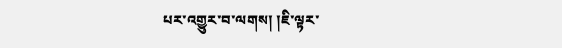པར་འགྱུར་བ་ལགས། །ཇི་ལྟར་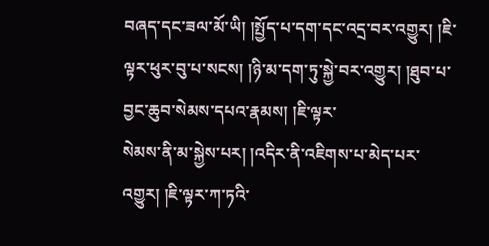བཞད་དང་ཟལ་མོ་ཡི། །སྤྱོད་པ་དག་དང་འདྲ་བར་འགྱུར། །ཇི་ལྟར་ཕུར་བུ་པ་སངས། །ཉི་མ་དག་ཏུ་སྐྱེ་བར་འགྱུར། །ཐུབ་པ་བྱང་ཆུབ་སེམས་དཔའ་རྣམས། །ཇི་ལྟར་
སེམས་ནི་མ་སྐྱེས་པར། །འདིར་ནི་འཇིགས་པ་མེད་པར་འགྱུར། །ཇི་ལྟར་ཀ་ཏའི་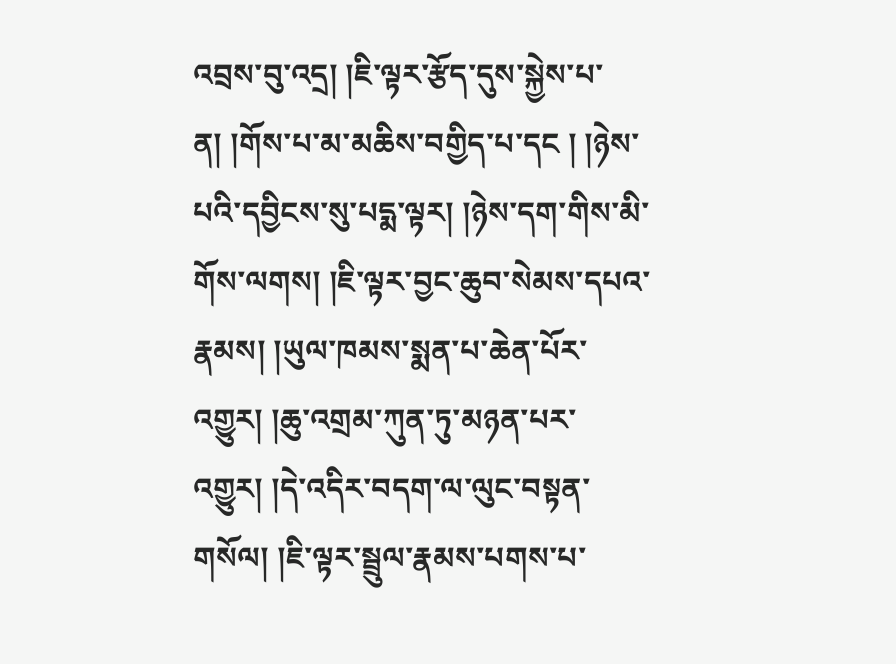འབྲས་བུ་འདྲ། །ཇི་ལྟར་རྩོད་དུས་སྐྱེས་པ་ན། །གོས་པ་མ་མཆིས་བགྱིད་པ་དང ། །ཉེས་པའི་དབྱིངས་སུ་པདྨ་ལྟར། །ཉེས་དག་གིས་མི་གོས་ལགས། །ཇི་ལྟར་བྱང་ཆུབ་སེམས་དཔའ་རྣམས། །ཡུལ་ཁམས་སྨན་པ་ཆེན་པོར་འགྱུར། །ཆུ་འགྲམ་ཀུན་ཏུ་མཉན་པར་འགྱུར། །དེ་འདིར་བདག་ལ་ལུང་བསྟན་གསོལ། །ཇི་ལྟར་སྦྲུལ་རྣམས་པགས་པ་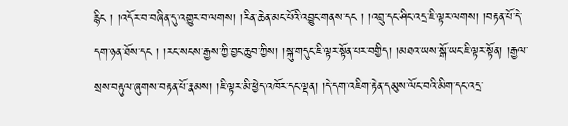རྙིང ། །འདོར་བ་བཞིན་དུ་འགྱུར་བ་ལགས། །རིན་ཆེན་མང་པོའི་འབྱུང་གནས་དང ། །འབྲུ་དང་ཤིང་འདྲ་ཇི་ལྟར་ལགས། །བརྟན་པོ་དེ་དག་ཉན་ཐོས་དང ། །རང་སངས་རྒྱས་ཀྱི་བྱང་ཆུབ་ཀྱིས། །སྐུ་གདུང་ཇི་ལྟར་སྟོན་པར་བགྱིད། །མཐའ་ཡས་སྒོ་ཡང་ཇི་ལྟར་སྟོན། །རྒྱལ་སྲས་བརྟུལ་ཞུགས་བརྟན་པོ་རྣམས། །ཇི་ལྟར་མི་ཕྱེད་འཁོར་དང་ལྡན། །དེ་དག་འཇིག་རྟེན་དམུས་ལོང་བའི་མིག་དང་འདྲ་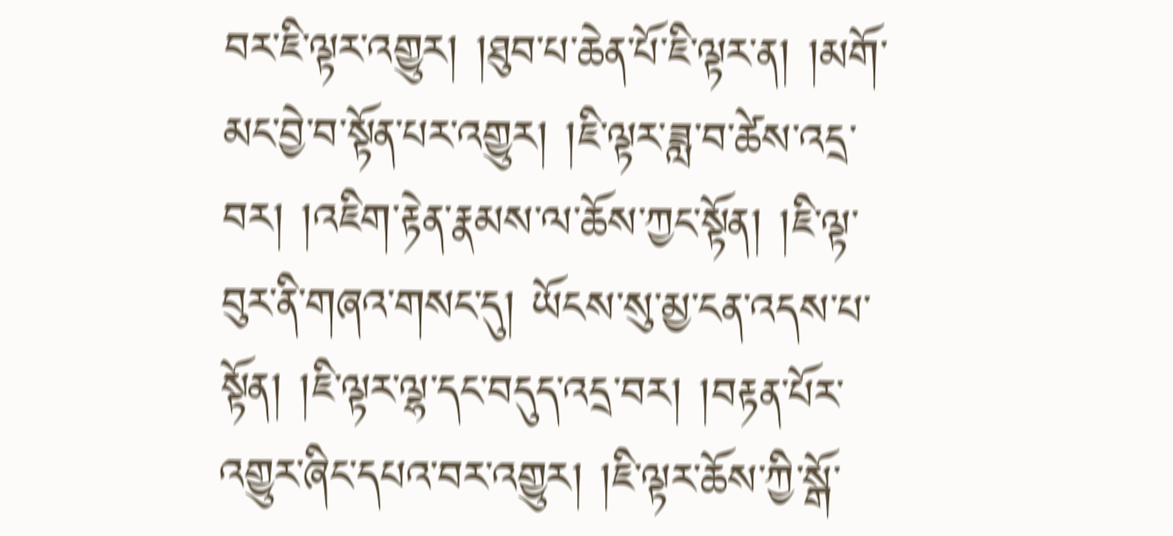བར་ཇི་ལྟར་འགྱུར། །ཐུབ་པ་ཆེན་པོ་ཇི་ལྟར་ན། །མགོ་མང་བྱེ་བ་སྟོན་པར་འགྱུར། །ཇི་ལྟར་ཟླ་བ་ཚེས་འདྲ་བར། །འཇིག་རྟེན་རྣམས་ལ་ཆོས་ཀྱང་སྟོན། །ཇི་ལྟ་བུར་ནི་གཞའ་གསང་དུ། ཡོངས་སུ་མྱ་ངན་འདས་པ་སྟོན། །ཇི་ལྟར་ལྷ་དང་བདུད་འདྲ་བར། །བརྟན་པོར་འགྱུར་ཞིང་དཔའ་བར་འགྱུར། །ཇི་ལྟར་ཆོས་ཀྱི་སྒོ་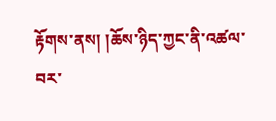རྟོགས་ནས། །ཆོས་ཉིད་ཀྱང་ནི་འཚལ་བར་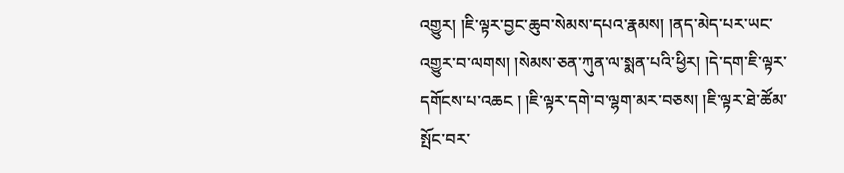འགྱུར། །ཇི་ལྟར་བྱང་ཆུབ་སེམས་དཔའ་རྣམས། །ནད་མེད་པར་ཡང་འགྱུར་བ་ལགས། །སེམས་ཅན་ཀུན་ལ་སྨན་པའི་ཕྱིར། །དེ་དག་ཇི་ལྟར་དགོངས་པ་འཆང ། །ཇི་ལྟར་དགེ་བ་ལྷག་མར་བཅས། །ཇི་ལྟར་ཐེ་ཚོམ་སྤོང་བར་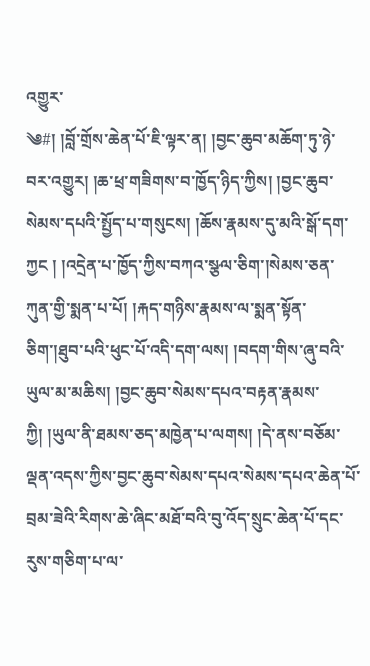འགྱུར་
༄#། །བློ་གྲོས་ཆེན་པོ་ཇི་ལྟར་ན། །བྱང་ཆུབ་མཆོག་ཏུ་ཉེ་བར་འགྱུར། །ཆ་ཕྲ་གཟིགས་བ་ཁྱོད་ཉིད་ཀྱིས། །བྱང་ཆུབ་སེམས་དཔའི་སྤྱོད་པ་གསུངས། །ཆོས་རྣམས་དུ་མའི་སྒོ་དག་ཀྱང ། །འདྲེན་པ་ཁྱོད་ཀྱིས་བཀའ་སྩལ་ཅིག་།སེམས་ཅན་ཀུན་གྱི་སྨན་པ་པོ། །རྐད་གཉིས་རྣམས་ལ་སྨན་སྟོན་ཅིག་།ཐུབ་པའི་ཕུང་པོ་འདི་དག་ལས། །བདག་གིས་ཞུ་བའི་ཡུལ་མ་མཆིས། །བྱང་ཆུབ་སེམས་དཔའ་བརྟན་རྣམས་ཀྱི། །ཡུལ་ནི་ཐམས་ཅད་མཁྱེན་པ་ལགས། །དེ་ནས་བཅོམ་ལྡན་འདས་ཀྱིས་བྱང་ཆུབ་སེམས་དཔའ་སེམས་དཔའ་ཆེན་པོ་བྲམ་ཟེའི་རིགས་ཆེ་ཞིང་མཐོ་བའི་བུ་འོད་སྲུང་ཆེན་པོ་དང་རུས་གཅིག་པ་ལ་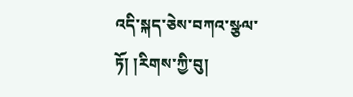འདི་སྐད་ཅེས་བཀའ་སྩལ་ཏོ། །རིགས་ཀྱི་བུ།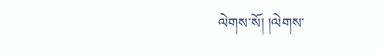ལེགས་སོ། །ལེགས་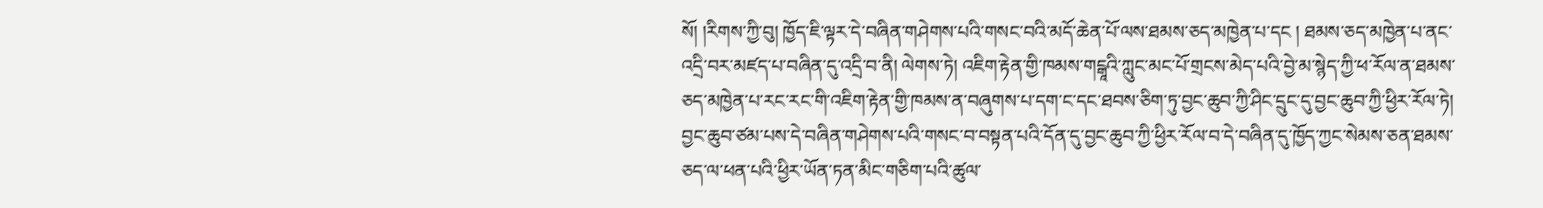སོ། །རིགས་ཀྱི་བུ། ཁྱོད་ཇི་ལྟར་དེ་བཞིན་གཤེགས་པའི་གསང་བའི་མདོ་ཆེན་པོ་ལས་ཐམས་ཅད་མཁྱེན་པ་དང ། ཐམས་ཅད་མཁྱེན་པ་ནང་འདྲི་བར་མཛད་པ་བཞིན་དུ་འདྲི་བ་ནི། ལེགས་ཏེ། འཇིག་རྟེན་གྱི་ཁམས་གངྒཱའི་ཀླུང་མང་པོ་གྲངས་མེད་པའི་བྱེ་མ་སྙེད་ཀྱི་ཕ་རོལ་ན་ཐམས་ཅད་མཁྱེན་པ་རང་རང་གི་འཇིག་རྟེན་གྱི་ཁམས་ན་བཞུགས་པ་དག་ང་དང་ཐབས་ཅིག་ཏུ་བྱང་ཆུབ་ཀྱི་ཤིང་དྲུང་དུ་བྱང་ཆུབ་ཀྱི་ཕྱིར་རོལ་ཏེ། བྱང་ཆུབ་ཙམ་པས་དེ་བཞིན་གཤེགས་པའི་གསང་བ་བསྟན་པའི་དོན་དུ་བྱང་ཆུབ་ཀྱི་ཕྱིར་རོལ་བ་དེ་བཞིན་དུ་ཁྱོད་ཀྱང་སེམས་ཅན་ཐམས་ཅད་ལ་ཕན་པའི་ཕྱིར་ཡོན་ཏན་མིང་གཅིག་པའི་ཚུལ་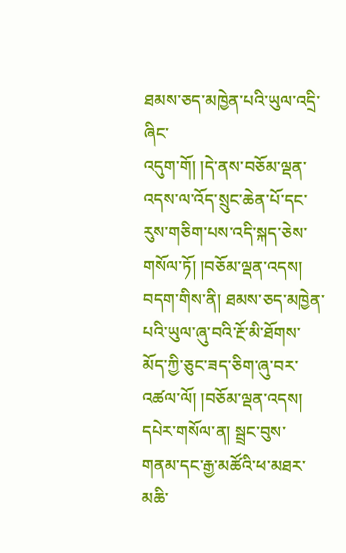ཐམས་ཅད་མཁྱེན་པའི་ཡུལ་འདྲི་ཞིང་
འདུག་གོ། །དེ་ནས་བཅོམ་ལྡན་འདས་ལ་འོད་སྲུང་ཆེན་པོ་དང་རུས་གཅིག་པས་འདི་སྐད་ཅེས་གསོལ་ཏོ། །བཅོམ་ལྡན་འདས། བདག་གིས་ནི། ཐམས་ཅད་མཁྱེན་པའི་ཡུལ་ཞུ་བའི་རྔོ་མི་ཐོགས་མོད་ཀྱི་ཅུང་ཟད་ཅིག་ཞུ་བར་འཚལ་ལོ། །བཅོམ་ལྡན་འདས། དཔེར་གསོལ་ན། སྦྲང་བུས་གནམ་དང་རྒྱ་མཚོའི་ཕ་མཐར་མཆི་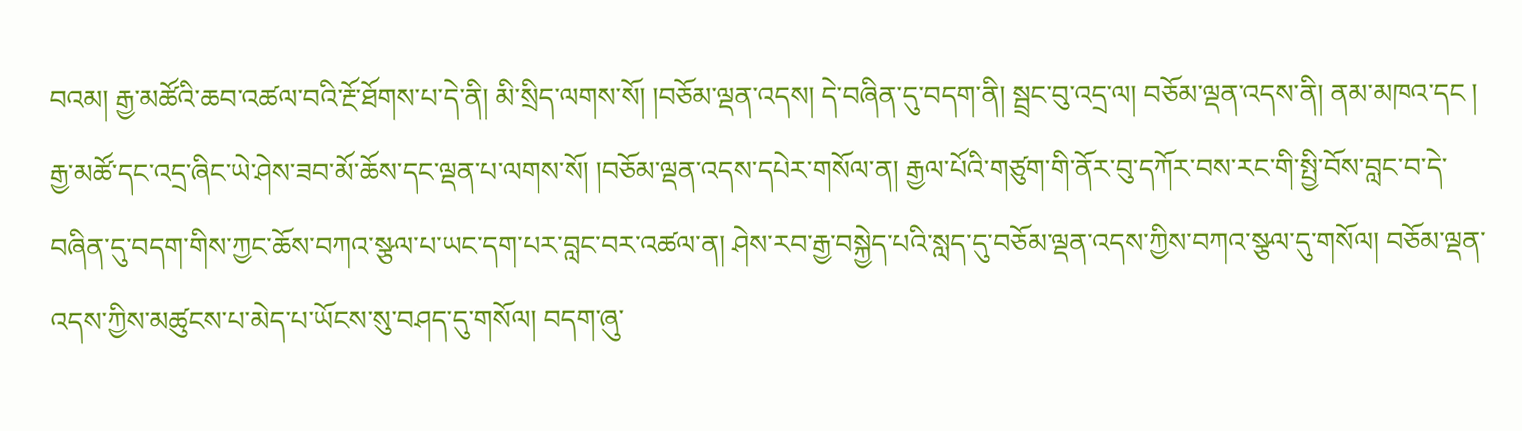བའམ། རྒྱ་མཚོའི་ཆབ་འཚལ་བའི་རྔོ་ཐོགས་པ་དེ་ནི། མི་སྲིད་ལགས་སོ། །བཅོམ་ལྡན་འདས། དེ་བཞིན་དུ་བདག་ནི། སྦྲང་བུ་འདྲ་ལ། བཅོམ་ལྡན་འདས་ནི། ནམ་མཁའ་དང ། རྒྱ་མཚོ་དང་འདྲ་ཞིང་ཡེ་ཤེས་ཟབ་མོ་ཆོས་དང་ལྡན་པ་ལགས་སོ། །བཅོམ་ལྡན་འདས་དཔེར་གསོལ་ན། རྒྱལ་པོའི་གཙུག་གི་ནོར་བུ་དཀོར་བས་རང་གི་སྤྱི་བོས་བླང་བ་དེ་བཞིན་དུ་བདག་གིས་ཀྱང་ཆོས་བཀའ་སྩལ་པ་ཡང་དག་པར་བླང་བར་འཚལ་ན། ཤེས་རབ་རྒྱ་བསྐྱེད་པའི་སླད་དུ་བཅོམ་ལྡན་འདས་ཀྱིས་བཀའ་སྩལ་དུ་གསོལ། བཅོམ་ལྡན་འདས་ཀྱིས་མཚུངས་པ་མེད་པ་ཡོངས་སུ་བཤད་དུ་གསོལ། བདག་ཞུ་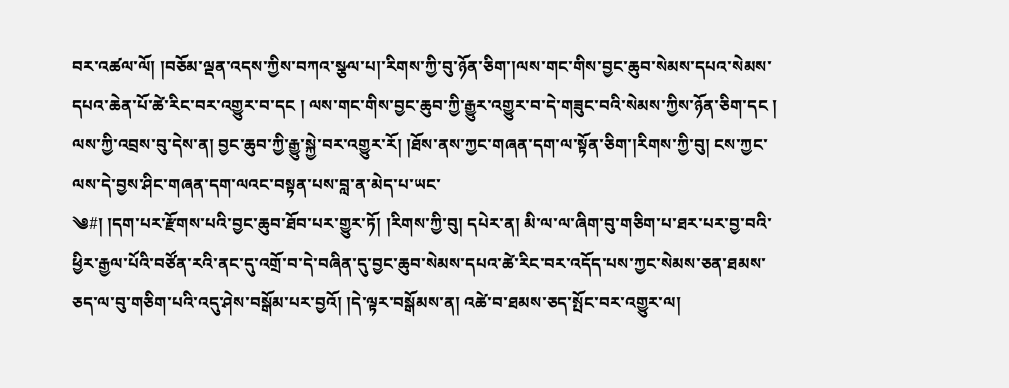བར་འཚལ་ལོ། །བཅོམ་ལྡན་འདས་ཀྱིས་བཀའ་སྩལ་པ།་རིགས་ཀྱི་བུ་ཉོན་ཅིག་།ལས་གང་གིས་བྱང་ཆུབ་སེམས་དཔའ་སེམས་དཔའ་ཆེན་པོ་ཚེ་རིང་བར་འགྱུར་བ་དང ། ལས་གང་གིས་བྱང་ཆུབ་ཀྱི་རྒྱུར་འགྱུར་བ་དེ་གཟུང་བའི་སེམས་ཀྱིས་ཉོན་ཅིག་དང ། ལས་ཀྱི་འབྲས་བུ་དེས་ན། བྱང་ཆུབ་ཀྱི་རྒྱུ་སྐྱེ་བར་འགྱུར་རོ། །ཐོས་ནས་ཀྱང་གཞན་དག་ལ་སྟོན་ཅིག་།རིགས་ཀྱི་བུ། ངས་ཀྱང་ལས་དེ་བྱས་ཤིང་གཞན་དག་ལའང་བསྟན་པས་བླ་ན་མེད་པ་ཡང་
༄#། །དག་པར་རྫོགས་པའི་བྱང་ཆུབ་ཐོབ་པར་གྱུར་ཏོ། །རིགས་ཀྱི་བུ། དཔེར་ན། མི་ལ་ལ་ཞིག་བུ་གཅིག་པ་ཐར་པར་བྱ་བའི་ཕྱིར་རྒྱལ་པོའི་བཙོན་རའི་ནང་དུ་འགྲོ་བ་དེ་བཞིན་དུ་བྱང་ཆུབ་སེམས་དཔའ་ཚེ་རིང་བར་འདོད་པས་ཀྱང་སེམས་ཅན་ཐམས་ཅད་ལ་བུ་གཅིག་པའི་འདུ་ཤེས་བསྒོམ་པར་བྱའོ། །དེ་ལྟར་བསྒོམས་ན། འཚེ་བ་ཐམས་ཅད་སྤོང་བར་འགྱུར་ལ།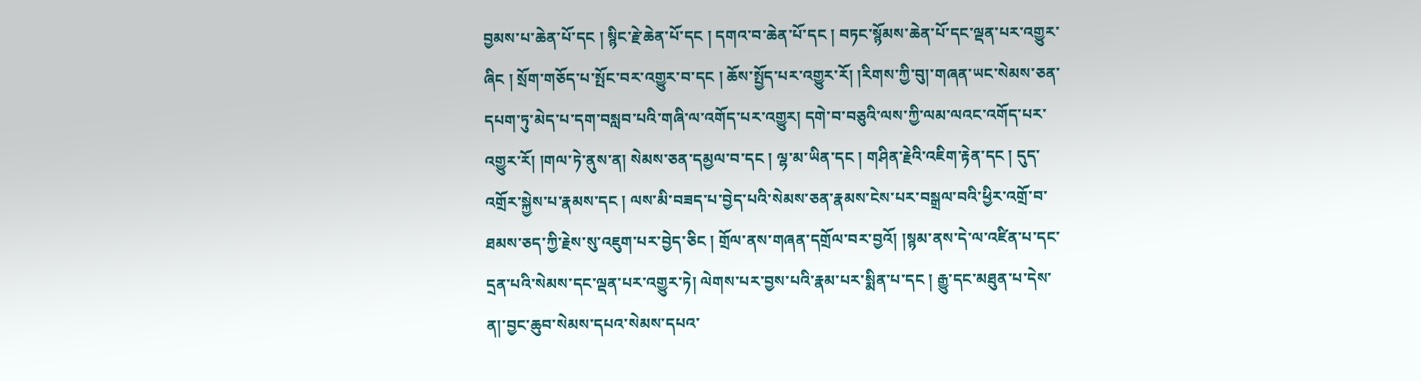བྱམས་པ་ཆེན་པོ་དང ། སྙིང་རྗེ་ཆེན་པོ་དང ། དགའ་བ་ཆེན་པོ་དང ། བཏང་སྙོམས་ཆེན་པོ་དང་ལྡན་པར་འགྱུར་ཞིང ། སྲོག་གཅོད་པ་སྤོང་བར་འགྱུར་བ་དང ། ཆོས་སྤྱོད་པར་འགྱུར་རོ། །རིགས་ཀྱི་བུ།་གཞན་ཡང་སེམས་ཅན་དཔག་ཏུ་མེད་པ་དག་བསླབ་པའི་གཞི་ལ་འགོད་པར་འགྱུར། དགེ་བ་བཅུའི་ལས་ཀྱི་ལམ་ལའང་འགོད་པར་འགྱུར་རོ། །གལ་ཏེ་ནུས་ན། སེམས་ཅན་དམྱལ་བ་དང ། ལྷ་མ་ཡིན་དང ། གཤིན་རྗེའི་འཇིག་རྟེན་དང ། དུད་འགྲོར་སྐྱེས་པ་རྣམས་དང ། ལས་མི་བཟད་པ་བྱེད་པའི་སེམས་ཅན་རྣམས་ངེས་པར་བསྒྲལ་བའི་ཕྱིར་འགྲོ་བ་ཐམས་ཅད་ཀྱི་རྗེས་སུ་འཇུག་པར་བྱེད་ཅིང ། གྲོལ་ནས་གཞན་དགྲོལ་བར་བྱའོ། །སྙམ་ནས་དེ་ལ་འཛིན་པ་དང་དྲན་པའི་སེམས་དང་ལྡན་པར་འགྱུར་ཏེ། ལེགས་པར་བྱས་པའི་རྣམ་པར་སྨིན་པ་དང ། རྒྱུ་དང་མཐུན་པ་དེས་ན།་བྱང་ཆུབ་སེམས་དཔའ་སེམས་དཔའ་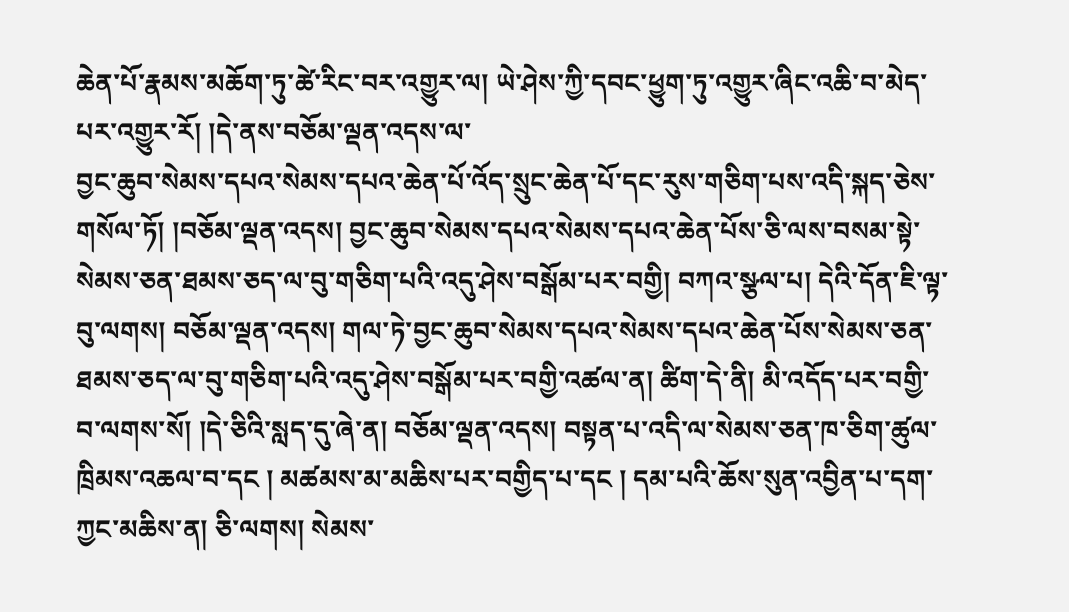ཆེན་པོ་རྣམས་མཆོག་ཏུ་ཚེ་རིང་བར་འགྱུར་ལ། ཡེ་ཤེས་ཀྱི་དབང་ཕྱུག་ཏུ་འགྱུར་ཞིང་འཆི་བ་མེད་པར་འགྱུར་རོ། །དེ་ནས་བཅོམ་ལྡན་འདས་ལ་
བྱང་ཆུབ་སེམས་དཔའ་སེམས་དཔའ་ཆེན་པོ་འོད་སྲུང་ཆེན་པོ་དང་རུས་གཅིག་པས་འདི་སྐད་ཅེས་གསོལ་ཏོ། །བཅོམ་ལྡན་འདས། བྱང་ཆུབ་སེམས་དཔའ་སེམས་དཔའ་ཆེན་པོས་ཅི་ལས་བསམ་སྟེ་སེམས་ཅན་ཐམས་ཅད་ལ་བུ་གཅིག་པའི་འདུ་ཤེས་བསྒོམ་པར་བགྱི། བཀའ་སྩལ་པ། དེའི་དོན་ཇི་ལྟ་བུ་ལགས། བཅོམ་ལྡན་འདས། གལ་ཏེ་བྱང་ཆུབ་སེམས་དཔའ་སེམས་དཔའ་ཆེན་པོས་སེམས་ཅན་ཐམས་ཅད་ལ་བུ་གཅིག་པའི་འདུ་ཤེས་བསྒོམ་པར་བགྱི་འཚལ་ན། ཚིག་དེ་ནི། མི་འདོད་པར་བགྱི་བ་ལགས་སོ། །དེ་ཅིའི་སླད་དུ་ཞེ་ན། བཅོམ་ལྡན་འདས། བསྟན་པ་འདི་ལ་སེམས་ཅན་ཁ་ཅིག་ཚུལ་ཁྲིམས་འཆལ་བ་དང ། མཚམས་མ་མཆིས་པར་བགྱིད་པ་དང ། དམ་པའི་ཆོས་སུན་འབྱིན་པ་དག་ཀྱང་མཆིས་ན། ཅི་ལགས། སེམས་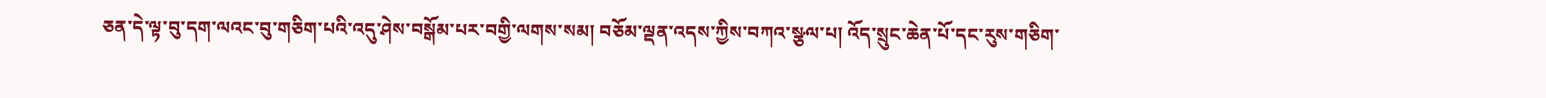ཅན་དེ་ལྟ་བུ་དག་ལའང་བུ་གཅིག་པའི་འདུ་ཤེས་བསྒོམ་པར་བགྱི་ལགས་སམ། བཅོམ་ལྡན་འདས་ཀྱིས་བཀའ་སྩལ་པ། འོད་སྲུང་ཆེན་པོ་དང་རུས་གཅིག་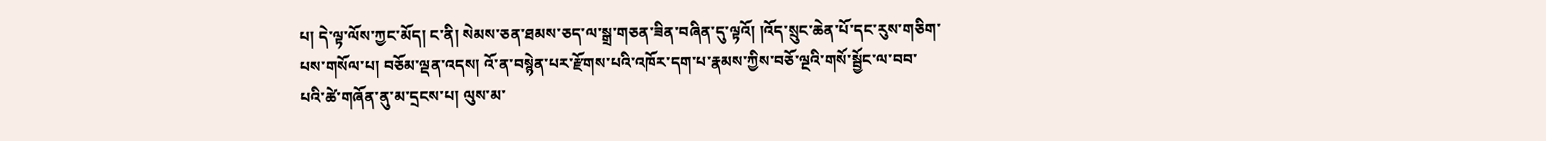པ། དེ་ལྟ་ལོས་ཀྱང་མོད། ང་ནི། སེམས་ཅན་ཐམས་ཅད་ལ་སྒྲ་གཅན་ཟིན་བཞིན་དུ་ལྟའོ། །འོད་སྲུང་ཆེན་པོ་དང་རུས་གཅིག་པས་གསོལ་པ། བཅོམ་ལྡན་འདས། འོ་ན་བསྙེན་པར་རྫོགས་པའི་འཁོར་དག་པ་རྣམས་ཀྱིས་བཅོ་ལྔའི་གསོ་སྦྱོང་ལ་བབ་པའི་ཚེ་གཞོན་ནུ་མ་དྲངས་པ། ལུས་མ་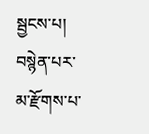སྦྱངས་པ། བསྙེན་པར་མ་རྫོགས་པ་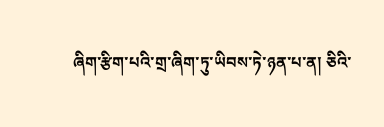ཞིག་རྩིག་པའི་གྲ་ཞིག་ཏུ་ཡིབས་ཏེ་ཉན་པ་ན། ཅིའི་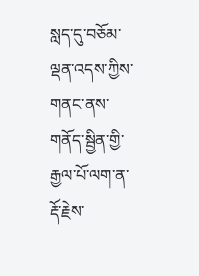སླད་དུ་བཅོམ་ལྡན་འདས་ཀྱིས་གནང་ནས་གནོད་སྦྱིན་གྱི་རྒྱལ་པོ་ལག་ན་རྡོ་རྗེས་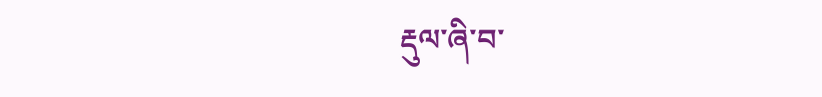རྡུལ་ཞི་བ་